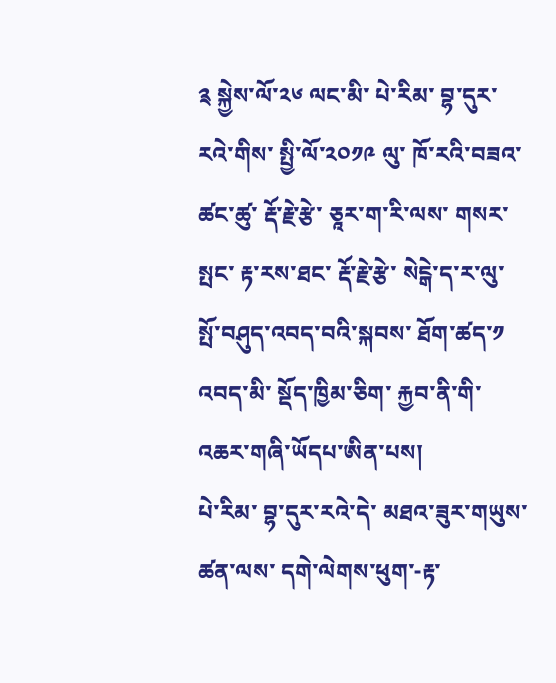༉ སྐྱེས་ལོ་༢༦ ལང་མི་ པེ་རིམ་ བྷ་དུར་རའེ་གིས་ སྤྱི་ལོ་༢༠༡༩ ལུ་ ཁོ་རའི་བཟའ་ཚང་ཚུ་ རྡོ་རྗེ་རྩེ་ ཅཱར་ག་རི་ལས་ གསར་སྤང་ རྟ་རས་ཐང་ རྡོ་རྗེ་རྩེ་ སེངྒེ་ད་ར་ལུ་ སྤོ་བཤུད་འབད་བའི་སྐབས་ ཐོག་ཚད་༡ འབད་མི་ སྡོད་ཁྱིམ་ཅིག་ རྐྱབ་ནི་གི་ འཆར་གཞི་ཡོདཔ་ཨིན་པས།
པེ་རིམ་ བྷ་དུར་རའེ་དེ་ མཐའ་ཟུར་གཡུས་ཚན་ལས་ དགེ་ལེགས་ཕུག་-རྟ་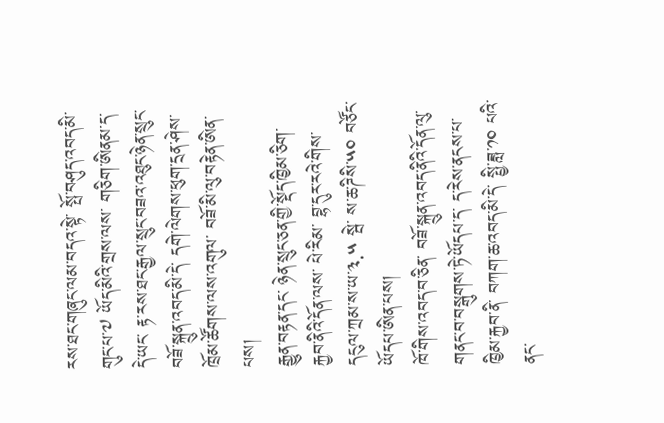རས་ཐང་གཞུང་ལམ་བདའ་སྟེ་ སྤོ་བཤུད་འབད་མི་ གུང་པ་༧ ཡོད་མིའི་གྲས་ལས་ གཅིག་ཨིནམ་ད་ དེ་ཡང་ རྟ་རས་ཐང་རྒྱལ་སྲུང་བཟའ་འཐུང་ཉེན་སྲུང་ བཟོ་སྐྲུན་འབད་མི་དེ་ དགེ་ལེགས་ཕུག་དྲན་ཤེས་ཁྲོམ་ཚོགས་ལས་འགུལ་ བཟོ་མི་ལུ་བརྟེན་ཨིན་པས།
རྒྱུན་བརྟན་དང་ ཉེན་སྲུང་ཅན་གྱི་སྡོད་ཁྱིམ་ཅིག་ རྐྱབ་ནིའི་དོན་ལས་ པེ་རིམ་ བྷ་དུར་རའེ་གིས་ དངུལ་ཀྲམ་ས་ཡ་༣.༥ སྦེ་ ས་ཆ་ཌིསི་༥༠ བཙོང་ཡོདཔ་ཨིན་པས།
ཁོ་གིས་འབད་བ་ཅིན་ བཟོ་སྐྲུན་འབད་ནིའི་དོན་ལུ་ གནང་བ་བསྒུགས་ཏེ་ཡོདཔ་ད་ ད་རེས་ནངས་པ་ ཁྱིམ་རྐྱབ་ནི་ བཀག་ཆ་འབད་མི་དེ་ སྤྱི་ཟླ་༡༠ པའི་ནང་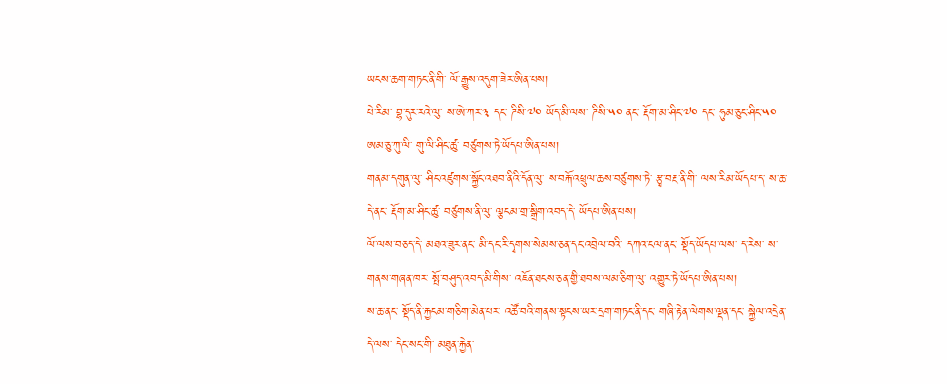ཡངས་ཆག་གཏང་ནི་གི་ ལོ་རྒྱུས་འདུག་ཟེར་ཨིན་པས།
པེ་རིམ་ བྷ་དུར་རའེ་ལུ་ ས་ཨེ་ཀར་༣ དང་ ཌིསི་༧༠ ཡོད་མི་ལས་ ཌིསི་༥༠ ནང་ རྡོག་མ་ཤིང་༧༠ དང་ ཧུམ་ཅུང་ཤིང་༥༠ ཨམ་ཅུ་ཀུ་ལི་ གུ་ལི་ཤིང་ཚུ་ བཙུགས་ཏེ་ཡོདཔ་ཨིན་པས།
གནམ་དགུན་ལུ་ ཤིང་འཛུགས་སྐྱོང་འཐབ་ནིའི་དོན་ལུ་ ས་བརྐོ་འཕྲུལ་ཆས་བཙུགས་ཏེ་ རྩྭ་བརྔ་ནི་གི་ ལས་རིམ་ཡོདཔ་ད་ ས་ཆ་དེ་ནང་ རྡོག་མ་ཤིང་ཚུ་ བཙུགས་ནི་ལུ་ ལྕངམ་གྲ་སྒྲིག་འབད་དེ་ ཡོདཔ་ཨིན་པས།
ལོ་ལས་བཅད་དེ་ མཐའ་ཟུར་ནང་ མི་དང་རི་དྭགས་སེམས་ཅན་དང་འབྲེལ་བའི་ དཀའ་ངལ་ནང་ སྡོད་ཡོདཔ་ལས་ ད་རེས་ ས་གནས་གཞན་ཁར་ སྤོ་བཤུད་འབད་མི་གིས་ འཇོན་ཐངས་ཅན་གྱི་ཐབས་ལམ་ཅིག་ལུ་ འགྱུར་ཏེ་ཡོདཔ་ཨིན་པས།
ས་ཆ་ནང་ སྡོད་ནི་རྐྱངམ་གཅིག་མེན་པར་ འཚོ་བའི་གནས་སྟངས་ཡར་དྲག་གཏང་ནི་དང་ གཞི་རྟེན་ལེགས་ལྡན་དང་ སྐྱེལ་འདྲེན་ དེ་ལས་ དེང་སང་གི་ མཐུན་རྐྱེན་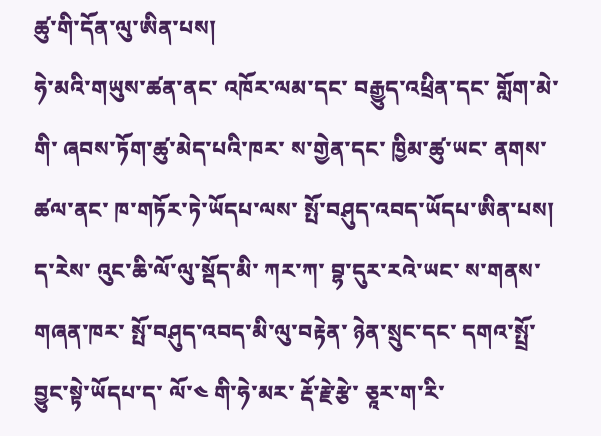ཚུ་གི་དོན་ལུ་ཨིན་པས།
ཧེ་མའི་གཡུས་ཚན་ནང་ འཁོར་ལམ་དང་ བརྒྱུད་འཕྲིན་དང་ གློག་མེ་གི་ ཞབས་ཏོག་ཚུ་མེད་པའི་ཁར་ ས་གྱེན་དང་ ཁྱིམ་ཚུ་ཡང་ ནགས་ཚལ་ནང་ ཁ་གཏོར་ཏེ་ཡོདཔ་ལས་ སྤོ་བཤུད་འབད་ཡོདཔ་ཨིན་པས།
ད་རེས་ འུང་ཆི་ལོ་ལུ་སྡོད་མི་ ཀར་ཀ་ བྷ་དུར་རའེ་ཡང་ ས་གནས་གཞན་ཁར་ སྤོ་བཤུད་འབད་མི་ལུ་བརྟེན་ ཉེན་སྲུང་དང་ དགའ་སྤྲོ་བྱུང་སྟེ་ཡོདཔ་ད་ ལོ་༤ གི་ཧེ་མར་ རྡོ་རྗེ་རྩེ་ ཅཱར་ག་རི་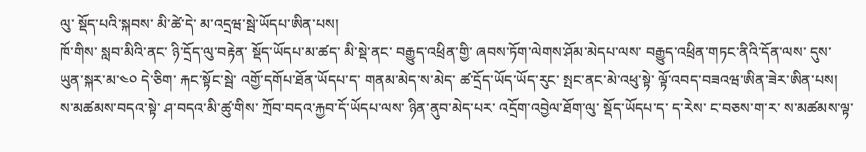ལུ་ སྡོད་པའི་སྐབས་ མི་ཚེ་དེ་ མ་འདྲཝ་སྦེ་ཡོདཔ་ཨིན་པས།
ཁོ་གིས་ སླབ་མིའི་ནང་ ཉི་དྲོད་ལུ་བརྟེན་ སྡོད་ཡོདཔ་མ་ཚད་ མི་སྡེ་ནང་ བརྒྱུད་འཕྲིན་གྱི་ ཞབས་ཏོག་ལེགས་ཤོམ་མེདཔ་ལས་ བརྒྱུད་འཕྲིན་གཏང་ནིའི་དོན་ལས་ དུས་ཡུན་སྐར་མ་༤༠ དེ་ཅིག་ རྐང་སྟོང་སྦེ་ འགྱོ་དགོཔ་ཐོན་ཡོདཔ་ད་ གནམ་མེད་ས་མེད་ ཚ་དྲོད་ཡོད་ཡོད་རུང་ སྤང་ནང་མེ་འཕུ་སྟེ་ ལྟོ་འབད་བཟའཝ་ཨིན་ཟེར་ཨིན་པས།
ས་མཚམས་བདའ་སྟེ་ ཤ་བདའ་མི་ཚུ་གིས་ ཀྲོབ་བདའ་རྐྱབ་དོ་ཡོདཔ་ལས་ ཉིན་ནུབ་མེད་པར་ འདྲོག་འབྱེལ་ཐོག་ལུ་ སྡོད་ཡོདཔ་ད་ ད་རེས་ ང་བཅས་ག་ར་ ས་མཚམས་ལྟ་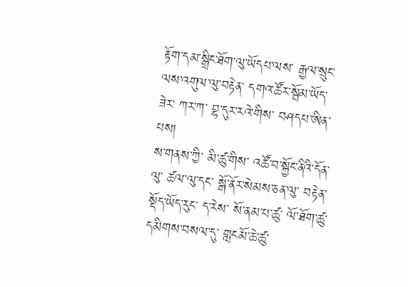རྟོག་དམ་སྒྲིང་ཐོག་ལུ་ཡོདཔ་ལས་ རྒྱལ་སྲུང་ལས་འགུལ་ལུ་བརྟེན་ དགའ་ཚོར་སྦོམ་ཡོད་ཟེར་ ཀར་ཀ་ བྷ་དུར་རའེ་གིས་ བཤདཔ་ཨིན་པས།
ས་གནས་ཀྱི་ མི་ཚུ་གིས་ འཚོ་བ་སྐྱོང་ནིའི་དོན་ལུ་ ཚལ་ལུ་དང་ སྒོ་ནོར་སེམས་ཅན་ལུ་ བརྟེན་སྡོད་ཡོད་རུང་ ད་རེས་ སོ་ནམ་པ་ཚུ་ ལོ་ཐོག་ཚུ་ དམིགས་བསལ་དུ་ གླངམོ་ཆེ་ཚུ་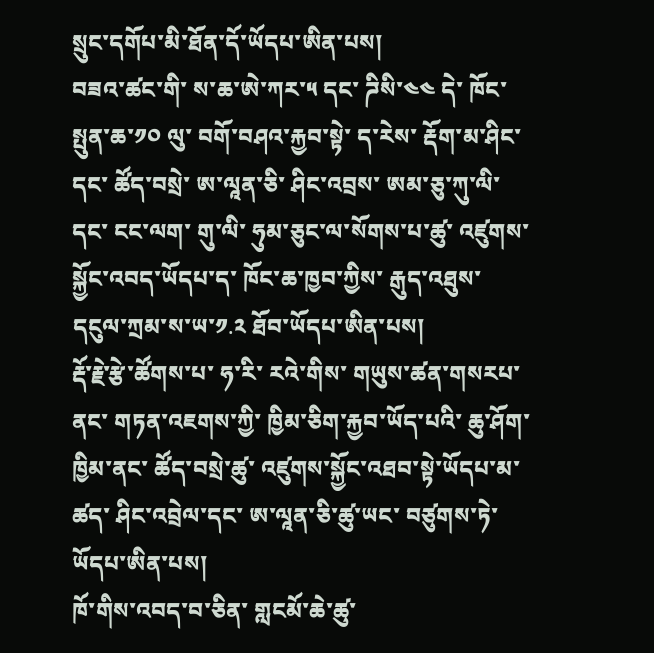སྲུང་དགོཔ་མི་ཐོན་དོ་ཡོདཔ་ཨིན་པས།
བཟའ་ཚང་གི་ ས་ཆ་ཨེ་ཀར་༥ དང་ ཌིསི་༤༤ དེ་ ཁོང་སྤུན་ཆ་༡༠ ལུ་ བགོ་བཤའ་རྐྱབ་སྟེ་ ད་རེས་ རྡོག་མ་ཤིང་དང་ ཚོད་བསྲེ་ ཨ་ལཱན་ཅི་ ཤིང་འབྲས་ ཨམ་ཅུ་ཀུ་ལི་དང་ ངང་ལག་ གུ་ལི་ ཧུམ་ཅུང་ལ་སོགས་པ་ཚུ་ འཛུགས་སྐྱོང་འབད་ཡོདཔ་ད་ ཁོང་ཆ་ཁྱབ་ཀྱིས་ རྒུད་འཐུས་དངུལ་ཀྲམ་ས་ཡ་༡.༢ ཐོབ་ཡོདཔ་ཨིན་པས།
རྡོ་རྗེ་རྩེ་ཚོགས་པ་ ཧ་རི་ རའེ་གིས་ གཡུས་ཚན་གསརཔ་ནང་ གཏན་འཇགས་ཀྱི་ ཁྱིམ་ཅིག་རྐྱབ་ཡོད་པའི་ ཆུ་ཤོག་ཁྱིམ་ནང་ ཚོད་བསྲེ་ཚུ་ འཛུགས་སྐྱོང་འཐབ་སྟེ་ཡོདཔ་མ་ཚད་ ཤིང་འབྲེལ་དང་ ཨ་ལཱན་ཅི་ཚུ་ཡང་ བཙུགས་ཏེ་ཡོདཔ་ཨིན་པས།
ཁོ་གིས་འབད་བ་ཅིན་ གླངམོ་ཆེ་ཚུ་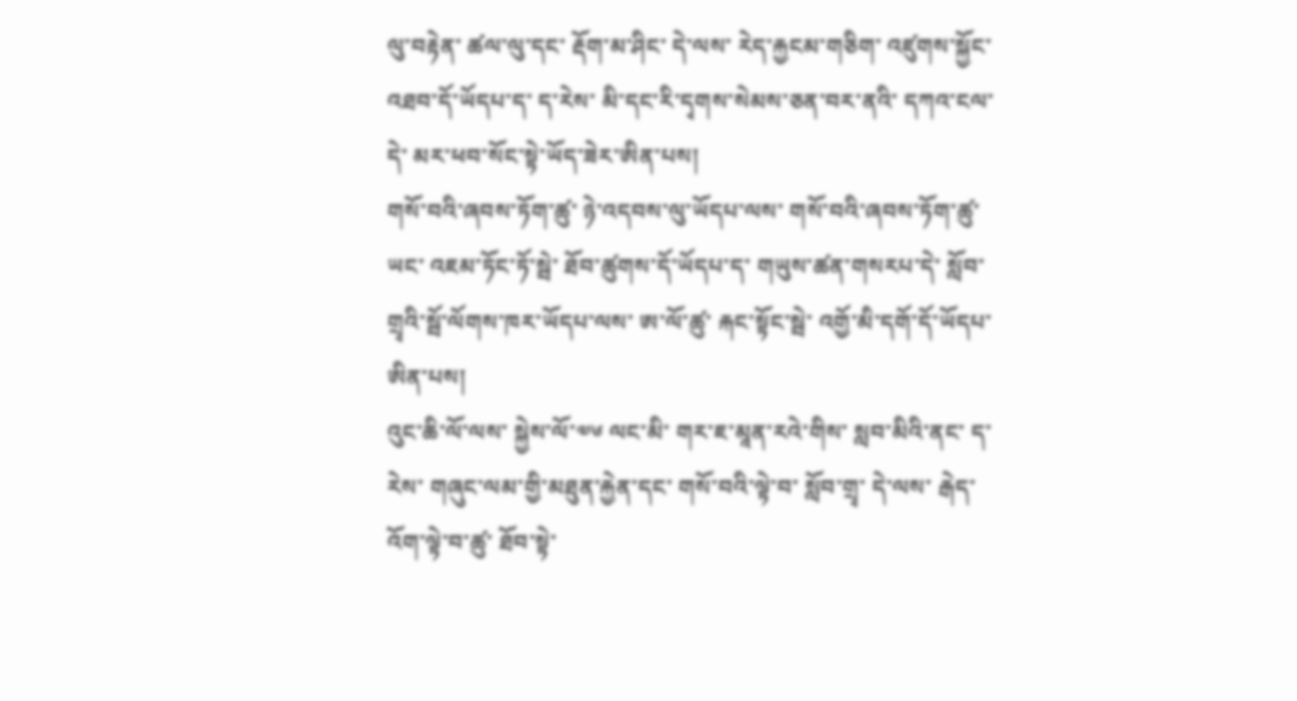ལུ་བརྟེན་ ཚལ་ལུ་དང་ རྡོག་མ་ཤིང་ དེ་ལས་ རེད་རྐྱངམ་གཅིག་ འཛུགས་སྐྱོང་འཐབ་དོ་ཡོདཔ་ད་ ད་རེས་ མི་དང་རི་དྭགས་སེམས་ཅན་བར་ནའི་ དཀའ་ངལ་དེ་ མར་ཕབ་སོང་སྟེ་ཡོད་ཟེར་ཨིན་པས།
གསོ་བའི་ཞབས་ཏོག་ཚུ་ ཉེ་འདབས་ལུ་ཡོདཔ་ལས་ གསོ་བའི་ཞབས་ཏོག་ཚུ་ཡང་ འཇམ་ཏོང་ཏོ་སྦེ་ ཐོབ་ཚུགས་དོ་ཡོདཔ་ད་ གཡུས་ཚན་གསརཔ་དེ་ སློབ་གྲྭའི་སྦོ་ལོགས་ཁར་ཡོདཔ་ལས་ ཨ་ལོ་ཚུ་ རྐང་སྟོང་སྦེ་ འགྱོ་མི་དགོ་དོ་ཡོདཔ་ཨིན་པས།
འུང་ཆི་ལོ་ལས་ སྐྱེས་ལོ་༧༦ ལང་མི་ གར་ཇ་མཱན་རའེ་གིས་ སླབ་མིའི་ནང་ ད་རེས་ གཞུང་ལམ་གྱི་མཐུན་རྐྱེན་དང་ གསོ་བའི་ལྟེ་བ་ སློབ་གྲྭ་ དེ་ལས་ རྒེད་འོག་ལྟེ་བ་ཚུ་ ཐོབ་སྟེ་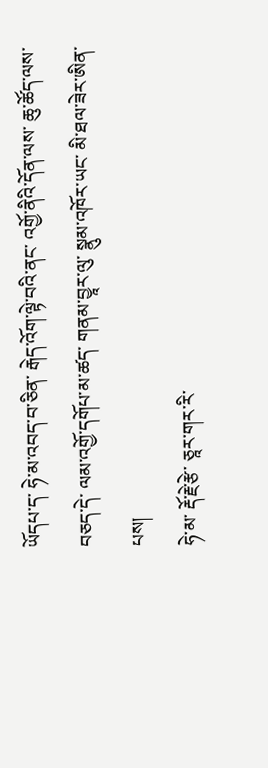ཡོདཔ་ད་ ཧེ་མ་འབད་བ་ཅིན་ རྒེད་འོག་ལྟེ་བའི་ནང་ འགྱོ་ནིའི་དོན་ལས་ ཆུ་ཚོད་ལས་བཅད་དེ་ ལམ་འགྱོ་དགོཔ་མ་ཚད་ གནམ་བྱཱར་ལུ་ སྣུམ་འཁོར་ཡང་ མི་ཐལ་ཟེར་ཨིན་པས།
ཧེ་མ་ རྡོ་རྗེ་རྩེ་ ཅཱར་གར་རི་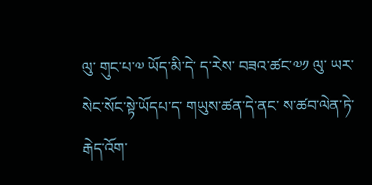ལུ་ གུང་པ་༧ ཡོད་མི་དེ་ ད་རེས་ བཟའ་ཚང་༧༡ ལུ་ ཡར་སེང་སོང་སྟེ་ཡོདཔ་ད་ གཡུས་ཚན་དེ་ནང་ ས་ཚབ་ལེན་ཏེ་ རྒེད་འོག་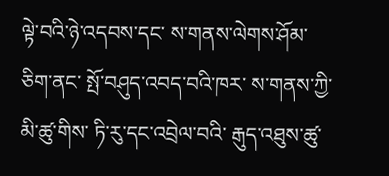ལྟེ་བའི་ཉེ་འདབས་དང་ ས་གནས་ལེགས་ཤོམ་ཅིག་ནང་ སྤོ་བཤུད་འབད་བའི་ཁར་ ས་གནས་ཀྱི་མི་ཚུ་གིས་ ཏི་རུ་དང་འབྲེལ་བའི་ རྒུད་འཐུས་ཚུ་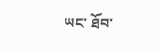ཡང་ ཐོབ་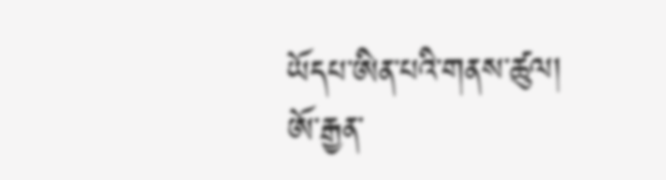ཡོདཔ་ཨིན་པའི་གནས་ཚུལ།
ཨོ་རྒྱན་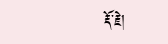རྡོ་རྗེ།